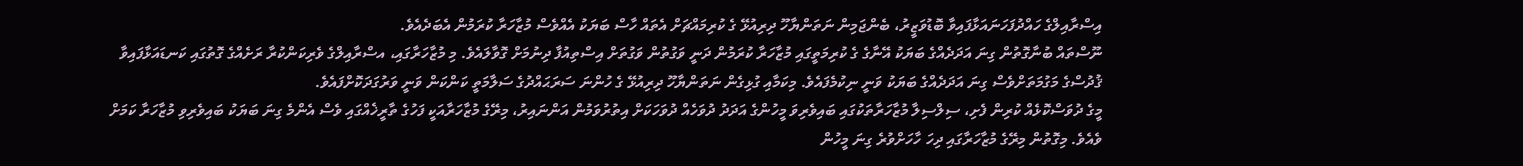އިސްރާއިލްގެ ހައްދުފަހަނައަޅާފައިވާ ބޮޑުވަޒީރު، ބެންޖަމިން ނަތަންޔާހޫ ދިރިއުޅޭ ގެ ކުރިމައްޗަށް އެތައް ހާސް ބަޔަކު އެއްވެސް މުޒާހަރާ ކުރަމުން އެބަދެއެވެ.
ނޫސްތައް ބުނާގޮތުން ގިނަ އަދަދެއްގެ ބަޔަކު އޭނާގެ ގެ ކުރިމަތީގައި މުޒާހަރާ ކުރަމުން ދަނީ ވަގުތުން ވަގުތަށް އިސްތިއުފާ ދިނުމަށް ގޮވާލައެވެ. މި މުޒާހަރާގައި، އސްރާއިލްގެ ވެރިކަންކުރާ ރަށެއްގެ ގޮތުގައި ކަނޑައަޅާފައިވާ ޤުދުސްގެ މަގުމަތަށްވެސް ގިނަ އަދަދެއްގެ ބަޔަކު ވަނީ ނިކުމެފައެވެ. މިކަމާއި ގުޅިގެން ނަތަންޔާހޫ ދިރިއުޅޭ ގެ ހުންނަ ސަރަޙައްދުގެ ސަލާމަތީ ކަންކަން ވަނީ ވަރުގަދަކޮށްފައެވެ.
މީގެ ދުވަސްކޮޅެއް ކުރިން ފެށި، ސިލްސިލާ މުޒާހަރާތަކުގައި ބައިވެރިވަ މީހުންގެ އަދަދު ދުވަހެއް ދުވަހަކަށް އިތުރުވަމުން އަންނައިރު، މިރޭގެ މުޒާހަރާއަކީ ފަހުގެ ތާރީޚެއްގައި ވެސް އެންމެ ގިނަ ބަޔަކު ބައިވެރިވި މުޒާހަރާ ކަމަށް ވެއެވެ. މިގޮތުން މިރޭގެ މުޒާހަރާގައި ދިހަ ހާހަށްވުރެ ގިނަ މީހުން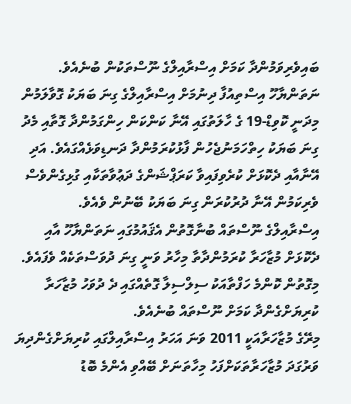ބައިވެރިވަމުންދާ ކަމަށް އިސްރާއިލްގެ ނޫސްތަކުން ބުނެއެވެ.
ނަތަންޔާހޫ އިސްތިއުފާ ދިނުމަށް އިސްރާއިލްގެ ގިނަ ބަޔަކު ގޮވާލަމުން މިދަނީ ކޮވިޑް-19 ގެ ހާލަތުގައި އޭނާ ކަންކަން ހިންގަމުންދާ ގޮތާއި މެދު ގިނަ ބަޔަކު ހިތްހަމަނުޖެހުން ފާޅުކުރަމުންދާ ދަނޑިވަޅެއްގައެވެ. އަދި އޭނާއާއި ދެކޮޅަށް ކުރެވިފައިވާ ކަރަޕްޝަންގެ ދަޢުވާތަކާއި ގުޅިގެންވެސް ވެރިކަމުން އޭނާ ދުރުކުރަން ގިނަ ބަޔަކު ބޭނުން ވެއެވެ.
އިސްރާއިލްގެ ނޫސްތައް ބުނާގޮތުން އެޤައުމުގައި ނަތަންޔާހޫ އާއި ދެކޮޅަށް މުޒާހަރާ ކުރަމުންދާތާ މިހާރު ވަނީ ގިނަ ދުވަސްތަކެއް ވެފައެވެ. މިގޮތުން ކޮންމެ ހަފްތާއަކު ސިލްސިލާ ގޮތެއްގައި ދެ ދުވަހު މުޒާހަރާ ކުރިޔަށްގެންދާ ކަމަށް ނޫސްތައް ބުނެއެވެ.
މިރޭގެ މުޒާހަރާއަކީ 2011 ވަނަ އަހަރު އިސްރާއިލްގައި ކުރިޔަށްގެންދިޔަ ވަރުގަދަ މުޒާހަރާތަކަށްފަހު މިހާތަނަށް ބޭއްވި އެންމެ ބޮޑު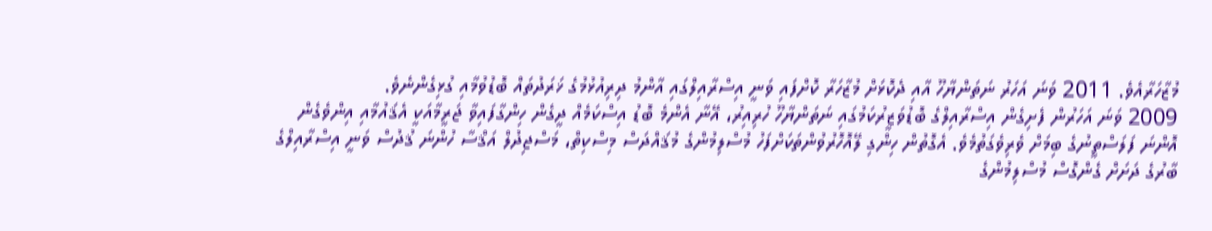މުޒާހަރާއެވެ. 2011 ވަނަ އަހަރު ނަތަންޔާހޫ އާއި ދެކޮޅަށް މުޒާހަރާ ކޮށްފައި ވަނީ އިސްރާއިލްގައި އާންމު ދިރިއުޅުމުގެ ޚަރަދުތައް ބޮޑުވުމާއި ގުޅިގެންނެވެ.
2009 ވަނަ އަހަރުން ފެށިގެން އިސްރާއިލްގެ ބޮޑުވަޒީރުކަމުގައި ނަތަންޔާހޫ ހުރިއިރު، އޭނާ އެންމެ ބޮޑު އިސްކަމެއް ދީގެން ހިންގާފައިވާ ޖަރީމާއަކީ އެޤައުމާއި އިންވެގެން އޮންނަ ފަލަސްތީނުގެ ބިމަށް ވެރިވެގަތުމެވެ. އެގޮތުން ހިންގި ލޭއޮހޮރުވުންތަކަށްފަހު މުސްލިމުންގެ މުޤައްދަސް މިސްކިތް، މަސްޖިދުލް އަޤްސާ ހުންނަ ޤުދުސް ވަނީ އިސްރާއިލްގެ ބާރުގެ ދަށަށް ގެންގޮސް މުސްލިމުންގެ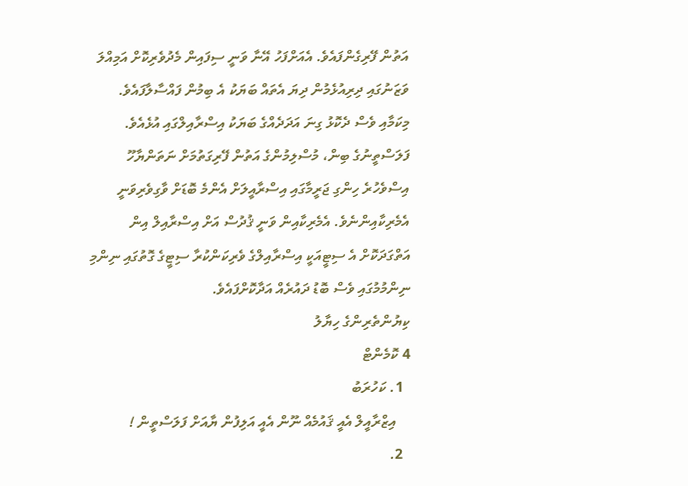އަތުން ފޭރިގެންފައެވެ. އެއަށްފަހު އޭނާ ވަނީ ސިފައިން މެދުވެރިކޮށް އަމިއްލަ ވަޒަނުގައި ދިރިއުޅެމުން ދިޔަ އެތައް ބަޔަކު އެ ބިމުން ފައްސާލާފައެވެ. މިކަމާއި ވެސް ދެކޮޅު ގިނަ އަދަދެއްގެ ބަޔަކު އިސްރާއިލްގައި އުޅެއެވެ.
ފަލަސްތީނުގެ ބިން، މުސްލިމުންގެ އަތުން ފޭރިގަތުމަށް ނަތަންޔާހޫ އިސްވެހުރެ ހިންގި ޖަރީމާގައި އިސްރާއީލަށް އެންމެ ބޮޑަށް ވާގިވެރިވަނީ އެމެރިކާއިންނެވެ. އެމެރިކާއިން ވަނީ ޤުދުސް އަށް އިސްރާއިލް އިން އަތްގަދަކޮށް އެ ސިޓީއަކީ އިސްރާއިލްގެ ވެރިކަންކުރާ ސިޓީގެ ގޮތުގައި ނިންމި ނިންމުމުގައި ވެސް ބޮޑު ދައުރެއް އަދާކޮށްފައެވެ.
ކިޔުންތެރިންގެ ހިޔާލު
4 ކޮމެންޓް
  1. ކަހުރަބު
    އިޒްރާއީލް އެއީ ޤައުމެއް ނޫން އެއީ އަލިފުން ޔާއަށް ފަލަސްތީން !
  2.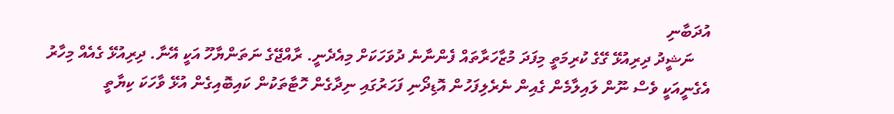އުދަބާނި
    ނަޝީދު ދިރިއުޅޭ ގޭގެ ކުރިމަތީ މިފަދަ މުޒާހަރާތައް ފެންނާނެ ދުވަހަކަށް މިއެދެނީ. ރާއްޖޭގެ ނަތަންޔާހޫ އަކީ އޭނާ. ދިރިއުޅޭ ގެއެއް މިހާރު އެގެނީއަކީ ވެސް ނޫން ލައިލާމެން ގެއިން ނެރެލިފަހުން އޮޑިދޯނި ފަހަރުގައި ނިދާގެން ހޮޓާތަކުން ކައިބޮއިގެން އުޅޭ ވާހަކަ ކިޔާތީ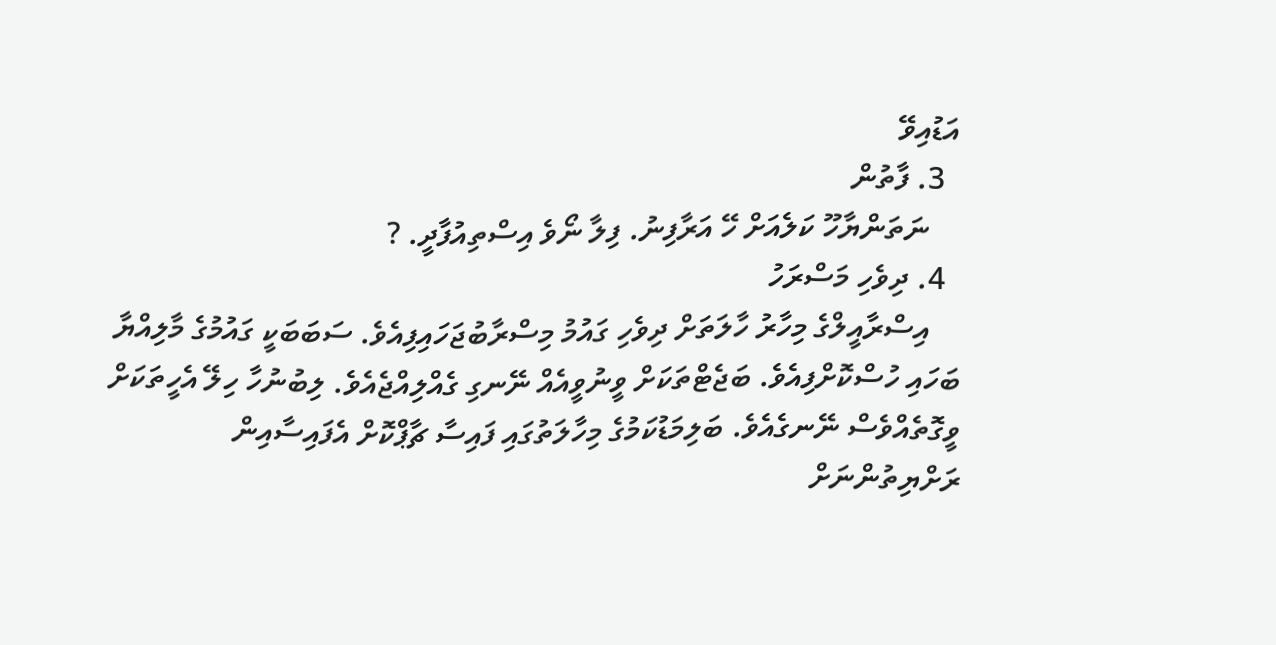އަޑުއިވޭ
  3. ފާތުން
    ނަތަންޔާހޫ ކަލެއަށް ހޭ އަރާފިނު. ފިލާ ނޯވެ އިސްތިއުފާދީ. ?
  4. ދިވެހި މަސްރަހު
    އިސްރާއީލްގެ މިހާރު ހާލަތަށް ދިވެހި ގައުމު މިސްރާބުޖަހައިފިއެވެ. ސަބަބަކީ ގައުމުގެ މާލިއްޔާ ބަހައި ހުސްކޮށްފިއެވެ. ބަޖެޓްތަކަށް ވީނުވީއެއް ނޭނގި ގެއްލިއްޖެއެވެ. ލިބުނުހާ ހިލޭ އެހީތަކަށް ވީގޮތެއްވެސް ނޭނގެއެވެ. ބަލިމަޑުކަމުގެ މިހާލަތުގައި ފައިސާ ޗާޕްކޮށް އެފައިސާއިން ރަށްޔިތުންނަށް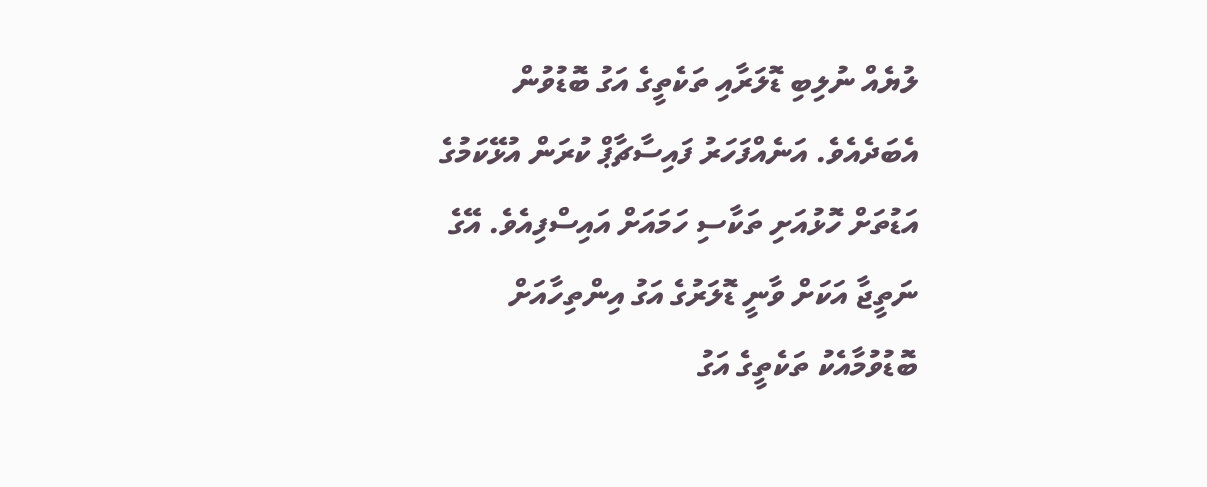ލުޔެއް ނުލިބި ޑޮލަރާއި ތަކެތީގެ އަގު ބޮޑުވުން އެބަދެއެވެ. އަނެއްފަހަރު ފައިސާޗާޕް ކުރަން އުޅޭކަމުގެ އަޑުތަށް ހޮޅުއަށި ތަކާސި ހަމައަށް އައިސްފިއެވެ. އޭގެ ނަތީޖާ އަކަށް ވާނީ ޑޮލަރުގެ އަގު އިންތިހާއަށް ބޮޑުވުމާއެކު ތަކެތީގެ އަގު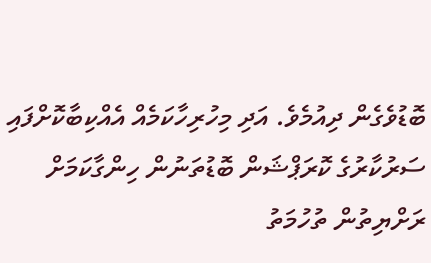ބޮޑުވެގެން ދިއުމެވެ. އަދި މިހުރިހާކަމެއް އެއްކިބާކޮށްފައި ސަރުކާރުގެ ކޮރަޕްޝަން ބޮޑުތަނުން ހިންގާކަމަށް ރަށްޔިތުން ތުހުމަތު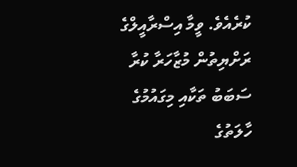ކުރެއެވެ. ވީމާ އިސްރާއީލްގެ ރަށްޔިތުން މުޒާހަރާ ކުރާ ސަބަބު ތަކާއި މިގައުމުގެ ހާލަތުގެ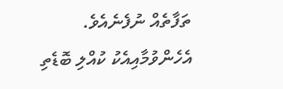ތަފާތެއް ނުފެނެއެވެ. އެހެންވުމާއިއެކު ކުއްލި ބޮޑެތި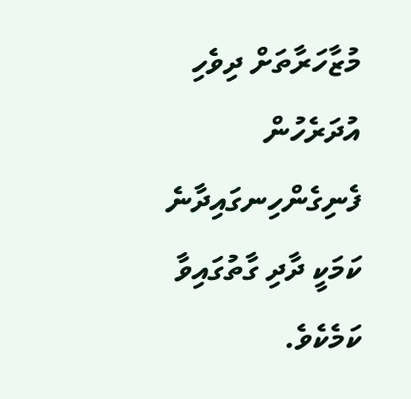މުޒާހަރާތަށް ދިވެހި އުދަރެހުން ފެނިގެންހިނގައިދާނެ ކަމަކީ ދާދި ގާތުގައިވާ ކަމެކެވެ.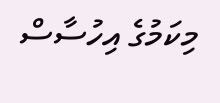މިކަމުގެ އިހުސާސް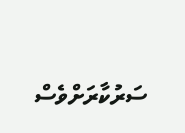ސަރުކާރަށްވެސް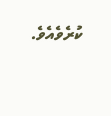ކުރެވެއެވެ.